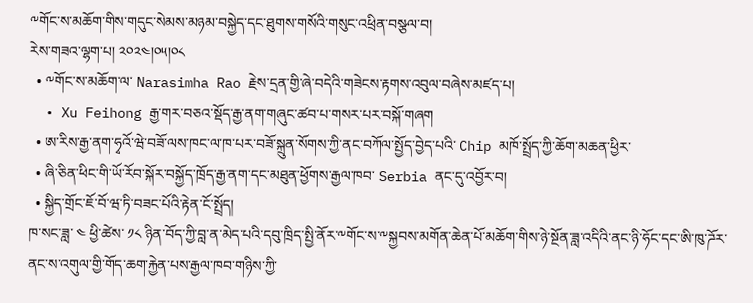༸གོང་ས་མཆོག་གིས་གདུང་སེམས་མཉམ་བསྐྱེད་དང་ཐུགས་གསོའི་གསུང་འཕྲིན་བསྩལ་བ།
རེས་གཟའ་ལྷག་པ། ༢༠༢༤།༠༥།༠༨
  • ༸གོང་ས་མཆོག་ལ་ Narasimha Rao རྗེས་དྲན་གྱི་ཞེ་བདེའི་གཟེངས་རྟགས་འབུལ་བཞེས་མཛད་པ།
  • Xu Feihong རྒྱ་གར་བཅའ་སྡོད་རྒྱ་ནག་གཞུང་ཚབ་པ་གསར་པར་བསྐོ་གཞག
  • ཨ་རིས་རྒྱ་ནག་ཧྭའོ་ཝེ་བཟོ་ལས་ཁང་ལ་ཁ་པར་བཟོ་སྐྲུན་སོགས་ཀྱི་ནང་བཀོལ་སྤྱོད་བྱེད་པའི་ Chip མཁོ་སྤྲོད་ཀྱི་ཆོག་མཆན་ཕྱིར་
  • ཞི་ཅིན་ཕིང་གི་ཡོ་རོབ་སྐོར་བསྐྱོད་ཁྲོད་རྒྱ་ནག་དང་མཐུན་ཕྱོགས་རྒྱལ་ཁབ་ Serbia ནང་དུ་འབྱོར་བ།
  • སྐྱིད་གྲོང་ཇོ་བོ་ཝ་ཏི་བཟང་པོའི་རྟེན་ངོ་སྤྲོད།
ཁ་སང་ཟླ་ ༤ ཕྱི་ཚེས་ ༡༨ ཉིན་བོད་ཀྱི་བླ་ན་མེད་པའི་དབུ་ཁྲིད་སྤྱི་ནོར་༸གོང་ས་༸སྐྱབས་མགོན་ཆེན་པོ་མཆོག་གིས་ཉེ་སྔོན་ཟླ་འདིའི་ནང་ཉི་ཧོང་དང་ཨི་ཁུ་ཌོར་ནང་ས་འགུལ་གྱི་གོད་ཆག་རྐྱེན་པས་རྒྱལ་ཁབ་གཉིས་ཀྱི་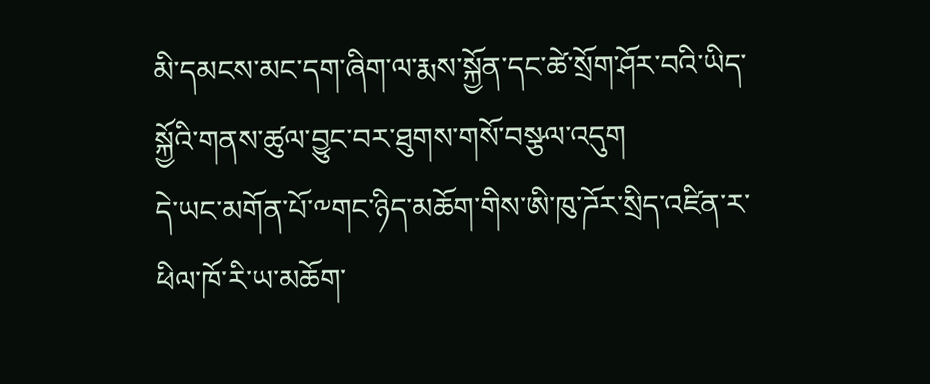མི་དམངས་མང་དག་ཞིག་ལ་རྨས་སྐྱོན་དང་ཚེ་སྲོག་ཤོར་བའི་ཡིད་སྐྱོའི་གནས་ཚུལ་བྱུང་བར་ཐུགས་གསོ་བསྩལ་འདུག
དེ་ཡང་མགོན་པོ་༸གང་ཉིད་མཆོག་གིས་ཨི་ཁུ་ཌོར་སྲིད་འཛིན་ར་ཕིལ་ཁོ་རི་ཡ་མཆོག་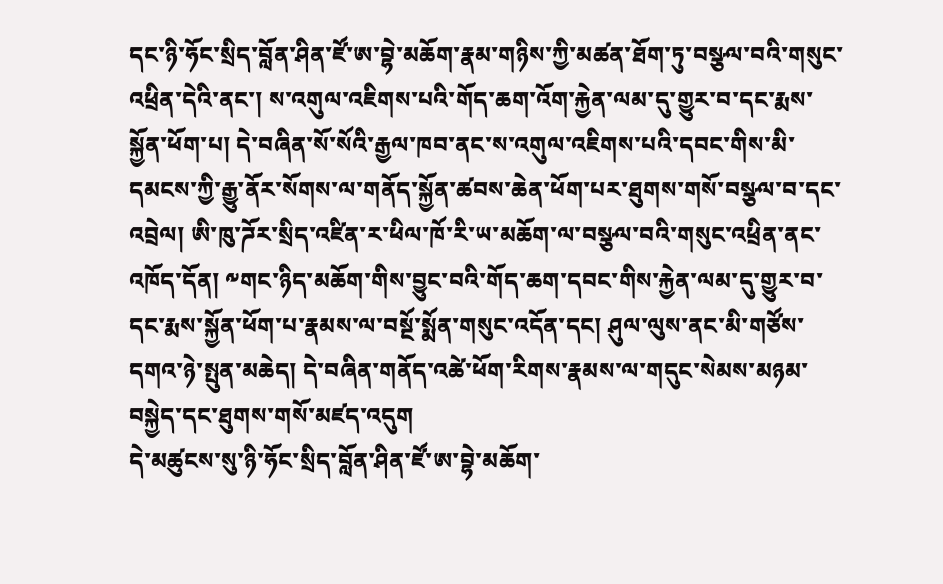དང་ཉི་ཧོང་སྲིད་བློན་ཤིན་ཛོ་ཨ་བྷེ་མཆོག་རྣམ་གཉིས་ཀྱི་མཚན་ཐོག་ཏུ་བསྩལ་བའི་གསུང་འཕྲིན་དེའི་ནང་། ས་འགུལ་འཇིགས་པའི་གོད་ཆག་འོག་རྐྱེན་ལམ་དུ་གྱུར་བ་དང་རྨས་སྐྱོན་ཕོག་པ། དེ་བཞིན་སོ་སོའི་རྒྱལ་ཁབ་ནང་ས་འགུལ་འཇིགས་པའི་དབང་གིས་མི་དམངས་ཀྱི་རྒྱུ་ནོར་སོགས་ལ་གནོད་སྐྱོན་ཚབས་ཆེན་ཕོག་པར་ཐུགས་གསོ་བསྩལ་བ་དང་འབྲེལ། ཨི་ཁུ་ཌོར་སྲིད་འཛིན་ར་ཕིལ་ཁོ་རི་ཡ་མཆོག་ལ་བསྩལ་བའི་གསུང་འཕྲིན་ནང་འཁོད་དོན། ༸གང་ཉིད་མཆོག་གིས་བྱུང་བའི་གོད་ཆག་དབང་གིས་རྐྱེན་ལམ་དུ་གྱུར་བ་དང་རྨས་སྐྱོན་ཕོག་པ་རྣམས་ལ་བསྔོ་སྨོན་གསུང་འདོན་དང། ཤུལ་ལུས་ནང་མི་གཙོས་དགའ་ཉེ་སྤུན་མཆེད། དེ་བཞིན་གནོད་འཚེ་ཕོག་རིགས་རྣམས་ལ་གདུང་སེམས་མཉམ་བསྐྱེད་དང་ཐུགས་གསོ་མཛད་འདུག
དེ་མཚུངས་སུ་ཉི་ཧོང་སྲིད་བློན་ཤིན་ཛོ་ཨ་བྷེ་མཆོག་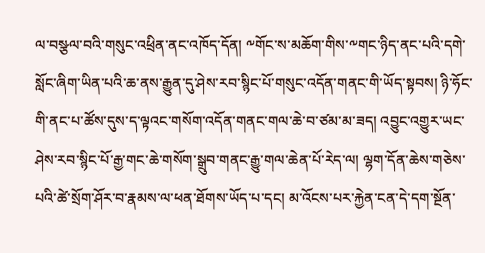ལ་བསྩལ་བའི་གསུང་འཕྲིན་ནང་འཁོད་དོན། ༸གོང་ས་མཆོག་གིས་༸གང་ཉིད་ནང་པའི་དགེ་སློང་ཞིག་ཡིན་པའི་ཆ་ནས་རྒྱུན་དུ་ཤེས་རབ་སྙིང་པོ་གསུང་འདོན་གནང་གི་ཡོད་སྟབས། ཉི་ཧོང་གི་ནང་པ་ཚོས་དུས་ད་ལྟའང་གསོག་འདོན་གནང་གལ་ཆེ་བ་ཙམ་མ་ཟད། འབྱུང་འགྱུར་ཡང་ཤེས་རབ་སྙིང་པོ་རྒྱ་གང་ཆེ་གསོག་སྒྲུབ་གནང་རྒྱུ་གལ་ཆེན་པོ་རེད་ལ། ལྷག་དོན་ཆེས་གཅེས་པའི་ཚེ་སྲོག་ཤོར་བ་རྣམས་ལ་ཕན་ཐོགས་ཡོད་པ་དང། མ་འོངས་པར་རྐྱེན་ངན་དེ་དག་སྔོན་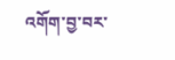འགོག་བྱ་བར་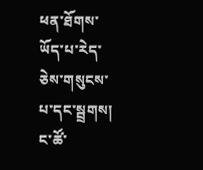ཕན་ཐོགས་ཡོད་པ་རེད་ཅེས་གསུངས་པ་དང་སྦྲགས། ང་ཚོ་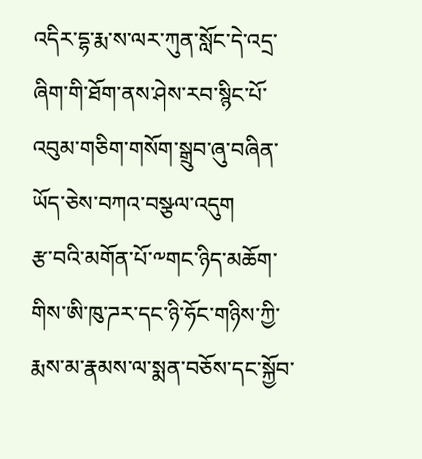འདིར་དྷ་རྨ་ས་ལར་ཀུན་སློང་དེ་འདྲ་ཞིག་གི་ཐོག་ནས་ཤེས་རབ་སྙིང་པོ་འབུམ་གཅིག་གསོག་སྒྲུབ་ཞུ་བཞིན་ཡོད་ཅེས་བཀའ་བསྩལ་འདུག
རྩ་བའི་མགོན་པོ་༸གང་ཉིད་མཆོག་གིས་ཨི་ཁུ་ཌར་དང་ཉི་ཧོང་གཉིས་ཀྱི་རྨས་མ་རྣམས་ལ་སྨན་བཅོས་དང་སྐྱོབ་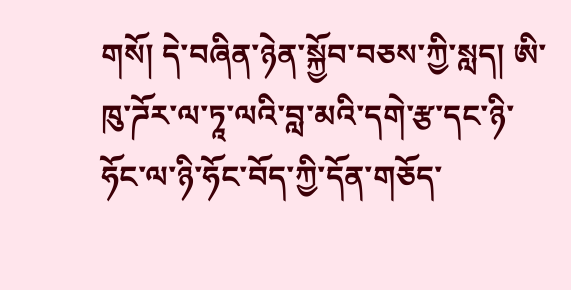གསོ། དེ་བཞིན་ཉེན་སྐྱོབ་བཅས་ཀྱི་སླད། ཨི་ཁུ་ཌོར་ལ་ཏཱ་ལའི་བླ་མའི་དགེ་རྩ་དང་ཉི་ཧོང་ལ་ཉི་ཧོང་བོད་ཀྱི་དོན་གཅོད་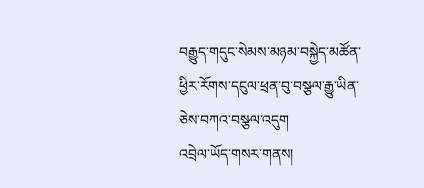བརྒྱུད་གདུང་སེམས་མཉམ་བསྐྱེད་མཚོན་ཕྱིར་རོགས་དངུལ་ཕྲན་བུ་བསྩལ་རྒྱུ་ཡིན་ཅེས་བཀའ་བསྩལ་འདུག
འབྲེལ་ཡོད་གསར་གནས།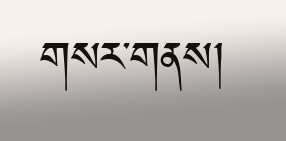གསར་གནས།